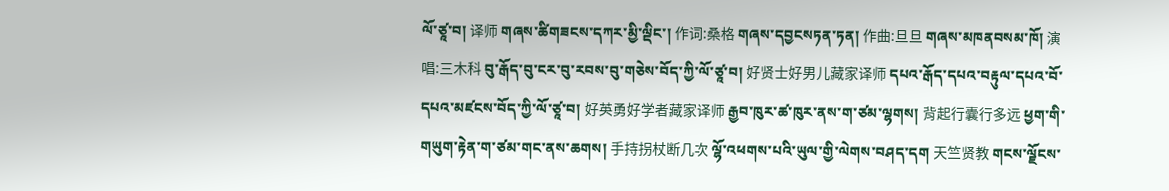ལོ་ཙཱ་བ། 译师 གཞས་ཚིགཟངས་དཀར་མྱི་ལྡིང་། 作词:桑格 གཞས་དབྱངསཏན་ཏན། 作曲:旦旦 གཞས་མཁནབསམ་ཁོ། 演唱:三木科 བུ་རྒོད་བུ་ངར་བུ་རབས་བུ་གཅེས་བོད་ཀྱི་ལོ་ཙཱ་བ། 好贤士好男儿藏家译师 དཔའ་རྒོད་དཔའ་བརྟུལ་དཔའ་བོ་དཔའ་མཛངས་བོད་ཀྱི་ལོ་ཙཱ་བ། 好英勇好学者藏家译师 རྒྱབ་ཁུར་ཚ་ཁུར་ནས་ག་ཙམ་ལྷགས། 背起行囊行多远 ཕྱག་གི་གཡུག་རྟེན་ག་ཙམ་གང་ནས་ཆགས། 手持拐杖断几次 ལྷོ་འཕགས་པའི་ཡུལ་གྱི་ལེགས་བཤད་དག 天竺贤教 གངས་ལྗོངས་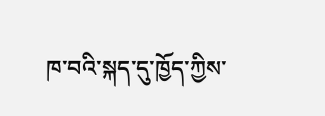ཁ་བའི་སྐད་དུ་ཁྱོད་ཀྱིས་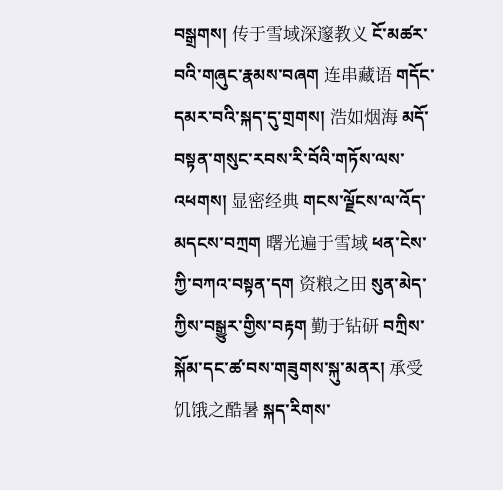བསྒྲགས། 传于雪域深邃教义 ངོ་མཚར་བའི་གཞུང་རྣམས་བཞག 连串藏语 གདོང་དམར་བའི་སྐད་དུ་གྲགས། 浩如烟海 མདོ་བསྟན་གསུང་རབས་རི་བོའི་གཏོས་ལས་འཕགས། 显密经典 གངས་ལྗོངས་ལ་འོད་མདངས་བཀྲག 曙光遍于雪域 ཕན་ངེས་ཀྱི་བཀའ་བསྟན་དག 资粮之田 སུན་མེད་ཀྱིས་བསྒྱུར་གྱིས་བརྟག 勤于钻研 བཀྲིས་སྐོམ་དང་ཚ་བས་གཟུགས་སྐུ་མནར། 承受饥饿之酷暑 སྐད་རིགས་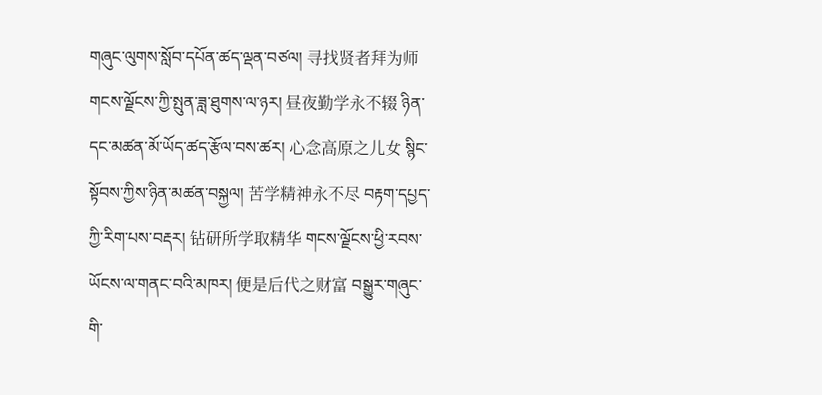གཞུང་ལུགས་སློབ་དཔོན་ཚད་ལྡན་བཙལ། 寻找贤者拜为师 གངས་ལྗོངས་ཀྱི་སྤུན་ཟླ་ཐུགས་ལ་ཉར། 昼夜勤学永不辍 ཉིན་དང་མཚན་མོ་ཡོད་ཚད་རྩོལ་བས་ཚར། 心念高原之儿女 སྙིང་སྟོབས་ཀྱིས་ཉིན་མཚན་བསྐྱལ། 苦学精神永不尽 བརྟག་དཔྱད་ཀྱི་རིག་པས་བརྡར། 钻研所学取精华 གངས་ལྗོངས་ཕྱི་རབས་ཡོངས་ལ་གནང་བའི་མཁར། 便是后代之财富 བསྒྱུར་གཞུང་གི་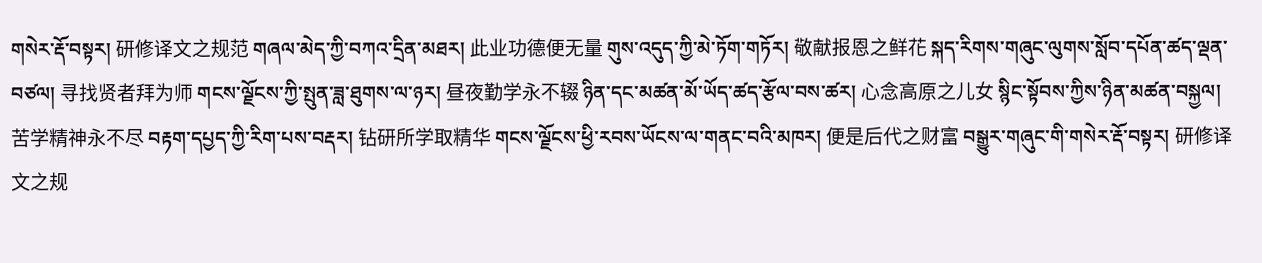གསེར་རྡོ་བསྟར། 研修译文之规范 གཞལ་མེད་ཀྱི་བཀའ་དྲིན་མཐར། 此业功德便无量 གུས་འདུད་ཀྱི་མེ་ཏོག་གཏོར། 敬献报恩之鲜花 སྐད་རིགས་གཞུང་ལུགས་སློབ་དཔོན་ཚད་ལྡན་བཙལ། 寻找贤者拜为师 གངས་ལྗོངས་ཀྱི་སྤུན་ཟླ་ཐུགས་ལ་ཉར། 昼夜勤学永不辍 ཉིན་དང་མཚན་མོ་ཡོད་ཚད་རྩོལ་བས་ཚར། 心念高原之儿女 སྙིང་སྟོབས་ཀྱིས་ཉིན་མཚན་བསྐྱལ། 苦学精神永不尽 བརྟག་དཔྱད་ཀྱི་རིག་པས་བརྡར། 钻研所学取精华 གངས་ལྗོངས་ཕྱི་རབས་ཡོངས་ལ་གནང་བའི་མཁར། 便是后代之财富 བསྒྱུར་གཞུང་གི་གསེར་རྡོ་བསྟར། 研修译文之规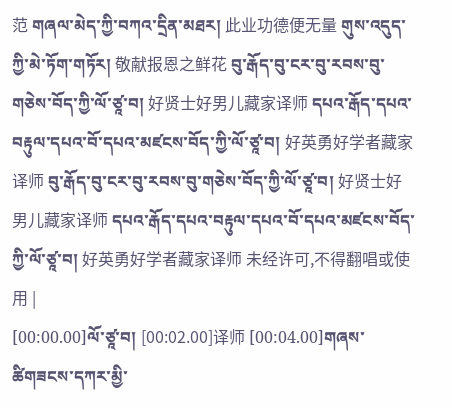范 གཞལ་མེད་ཀྱི་བཀའ་དྲིན་མཐར། 此业功德便无量 གུས་འདུད་ཀྱི་མེ་ཏོག་གཏོར། 敬献报恩之鲜花 བུ་རྒོད་བུ་ངར་བུ་རབས་བུ་གཅེས་བོད་ཀྱི་ལོ་ཙཱ་བ། 好贤士好男儿藏家译师 དཔའ་རྒོད་དཔའ་བརྟུལ་དཔའ་བོ་དཔའ་མཛངས་བོད་ཀྱི་ལོ་ཙཱ་བ། 好英勇好学者藏家译师 བུ་རྒོད་བུ་ངར་བུ་རབས་བུ་གཅེས་བོད་ཀྱི་ལོ་ཙཱ་བ། 好贤士好男儿藏家译师 དཔའ་རྒོད་དཔའ་བརྟུལ་དཔའ་བོ་དཔའ་མཛངས་བོད་ཀྱི་ལོ་ཙཱ་བ། 好英勇好学者藏家译师 未经许可,不得翻唱或使用 |
[00:00.00]ལོ་ཙཱ་བ། [00:02.00]译师 [00:04.00]གཞས་ཚིགཟངས་དཀར་མྱི་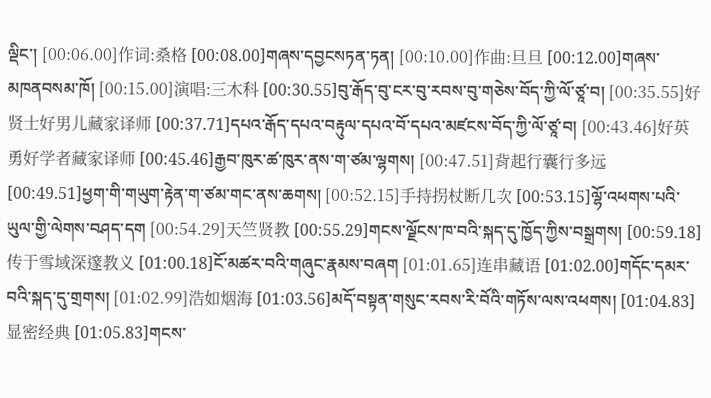ལྡིང་། [00:06.00]作词:桑格 [00:08.00]གཞས་དབྱངསཏན་ཏན། [00:10.00]作曲:旦旦 [00:12.00]གཞས་མཁནབསམ་ཁོ། [00:15.00]演唱:三木科 [00:30.55]བུ་རྒོད་བུ་ངར་བུ་རབས་བུ་གཅེས་བོད་ཀྱི་ལོ་ཙཱ་བ། [00:35.55]好贤士好男儿藏家译师 [00:37.71]དཔའ་རྒོད་དཔའ་བརྟུལ་དཔའ་བོ་དཔའ་མཛངས་བོད་ཀྱི་ལོ་ཙཱ་བ། [00:43.46]好英勇好学者藏家译师 [00:45.46]རྒྱབ་ཁུར་ཚ་ཁུར་ནས་ག་ཙམ་ལྷགས། [00:47.51]背起行囊行多远 [00:49.51]ཕྱག་གི་གཡུག་རྟེན་ག་ཙམ་གང་ནས་ཆགས། [00:52.15]手持拐杖断几次 [00:53.15]ལྷོ་འཕགས་པའི་ཡུལ་གྱི་ལེགས་བཤད་དག [00:54.29]天竺贤教 [00:55.29]གངས་ལྗོངས་ཁ་བའི་སྐད་དུ་ཁྱོད་ཀྱིས་བསྒྲགས། [00:59.18]传于雪域深邃教义 [01:00.18]ངོ་མཚར་བའི་གཞུང་རྣམས་བཞག [01:01.65]连串藏语 [01:02.00]གདོང་དམར་བའི་སྐད་དུ་གྲགས། [01:02.99]浩如烟海 [01:03.56]མདོ་བསྟན་གསུང་རབས་རི་བོའི་གཏོས་ལས་འཕགས། [01:04.83]显密经典 [01:05.83]གངས་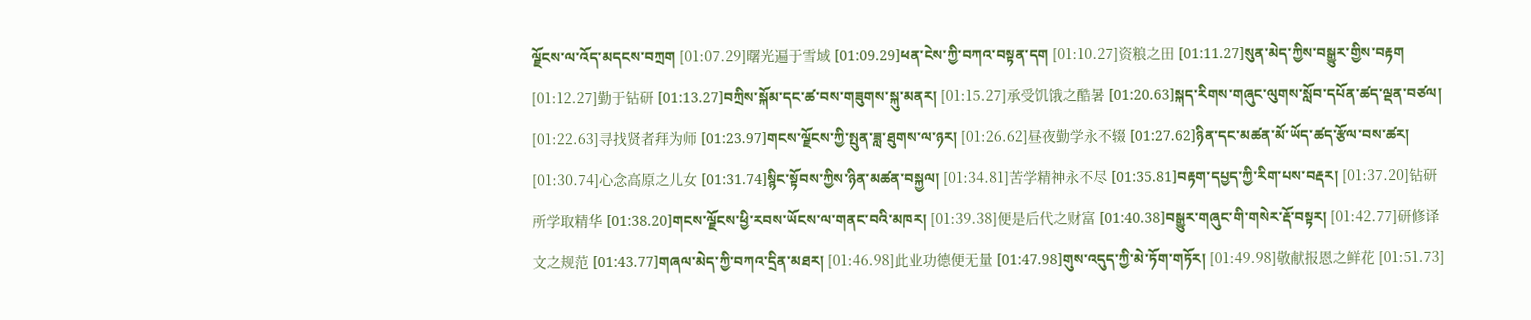ལྗོངས་ལ་འོད་མདངས་བཀྲག [01:07.29]曙光遍于雪域 [01:09.29]ཕན་ངེས་ཀྱི་བཀའ་བསྟན་དག [01:10.27]资粮之田 [01:11.27]སུན་མེད་ཀྱིས་བསྒྱུར་གྱིས་བརྟག [01:12.27]勤于钻研 [01:13.27]བཀྲིས་སྐོམ་དང་ཚ་བས་གཟུགས་སྐུ་མནར། [01:15.27]承受饥饿之酷暑 [01:20.63]སྐད་རིགས་གཞུང་ལུགས་སློབ་དཔོན་ཚད་ལྡན་བཙལ། [01:22.63]寻找贤者拜为师 [01:23.97]གངས་ལྗོངས་ཀྱི་སྤུན་ཟླ་ཐུགས་ལ་ཉར། [01:26.62]昼夜勤学永不辍 [01:27.62]ཉིན་དང་མཚན་མོ་ཡོད་ཚད་རྩོལ་བས་ཚར། [01:30.74]心念高原之儿女 [01:31.74]སྙིང་སྟོབས་ཀྱིས་ཉིན་མཚན་བསྐྱལ། [01:34.81]苦学精神永不尽 [01:35.81]བརྟག་དཔྱད་ཀྱི་རིག་པས་བརྡར། [01:37.20]钻研所学取精华 [01:38.20]གངས་ལྗོངས་ཕྱི་རབས་ཡོངས་ལ་གནང་བའི་མཁར། [01:39.38]便是后代之财富 [01:40.38]བསྒྱུར་གཞུང་གི་གསེར་རྡོ་བསྟར། [01:42.77]研修译文之规范 [01:43.77]གཞལ་མེད་ཀྱི་བཀའ་དྲིན་མཐར། [01:46.98]此业功德便无量 [01:47.98]གུས་འདུད་ཀྱི་མེ་ཏོག་གཏོར། [01:49.98]敬献报恩之鲜花 [01:51.73]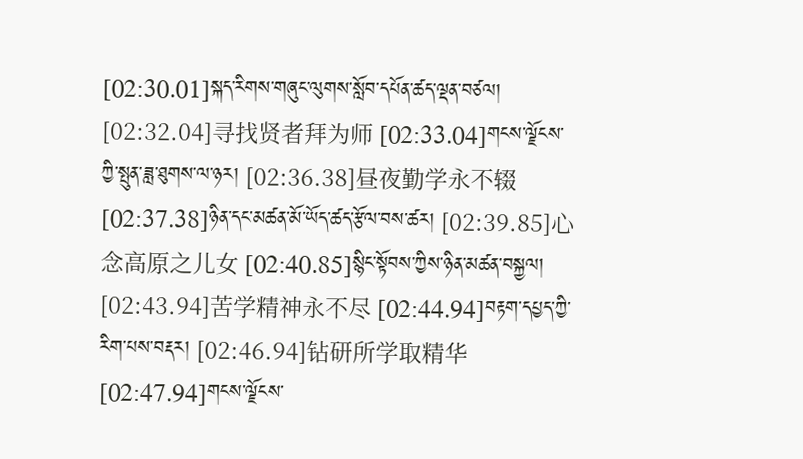[02:30.01]སྐད་རིགས་གཞུང་ལུགས་སློབ་དཔོན་ཚད་ལྡན་བཙལ། [02:32.04]寻找贤者拜为师 [02:33.04]གངས་ལྗོངས་ཀྱི་སྤུན་ཟླ་ཐུགས་ལ་ཉར། [02:36.38]昼夜勤学永不辍 [02:37.38]ཉིན་དང་མཚན་མོ་ཡོད་ཚད་རྩོལ་བས་ཚར། [02:39.85]心念高原之儿女 [02:40.85]སྙིང་སྟོབས་ཀྱིས་ཉིན་མཚན་བསྐྱལ། [02:43.94]苦学精神永不尽 [02:44.94]བརྟག་དཔྱད་ཀྱི་རིག་པས་བརྡར། [02:46.94]钻研所学取精华 [02:47.94]གངས་ལྗོངས་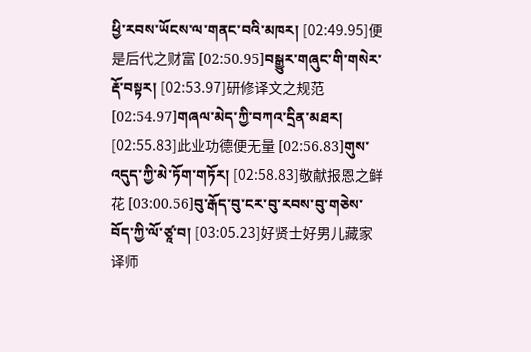ཕྱི་རབས་ཡོངས་ལ་གནང་བའི་མཁར། [02:49.95]便是后代之财富 [02:50.95]བསྒྱུར་གཞུང་གི་གསེར་རྡོ་བསྟར། [02:53.97]研修译文之规范 [02:54.97]གཞལ་མེད་ཀྱི་བཀའ་དྲིན་མཐར། [02:55.83]此业功德便无量 [02:56.83]གུས་འདུད་ཀྱི་མེ་ཏོག་གཏོར། [02:58.83]敬献报恩之鲜花 [03:00.56]བུ་རྒོད་བུ་ངར་བུ་རབས་བུ་གཅེས་བོད་ཀྱི་ལོ་ཙཱ་བ། [03:05.23]好贤士好男儿藏家译师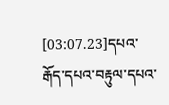[03:07.23]དཔའ་རྒོད་དཔའ་བརྟུལ་དཔའ་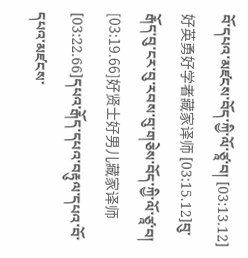བོ་དཔའ་མཛངས་བོད་ཀྱི་ལོ་ཙཱ་བ། [03:13.12]好英勇好学者藏家译师 [03:15.12]བུ་རྒོད་བུ་ངར་བུ་རབས་བུ་གཅེས་བོད་ཀྱི་ལོ་ཙཱ་བ། [03:19.66]好贤士好男儿藏家译师 [03:22.66]དཔའ་རྒོད་དཔའ་བརྟུལ་དཔའ་བོ་དཔའ་མཛངས་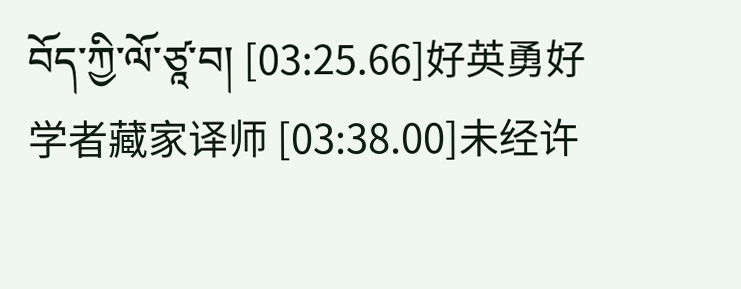བོད་ཀྱི་ལོ་ཙཱ་བ། [03:25.66]好英勇好学者藏家译师 [03:38.00]未经许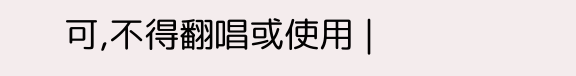可,不得翻唱或使用 |